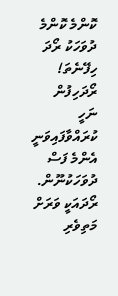ކޮންމެ ކޮންމެ ދުވަހަކު ރޯދަ ހިފޭނެތަ!
ރޯދަހިފުން ނަހީ ކުރައްވާފައިވަނީ އެންމެ ފަސް ދުވަހަކުނޫން.
ރޯދައަކީ ވަރަށް މަތިވެރި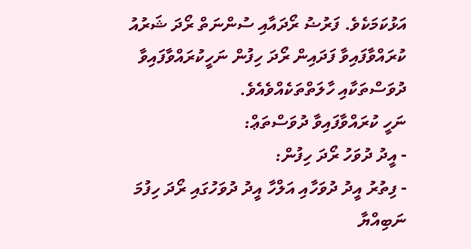އަޅުކަމަކެވެ. ފަރުޟު ރޯދައާއި ސުންނަތް ރޯދަ ޝަރުއު ކުރައްވާފައިވާ ފަދައިން ރޯދަ ހިފުން ނަހީކުރައްވާފައިވާ ދުވަސްތަކާއި ހާލަތްތަކެއްވެއެވެ.
ނަހީ ކުރައްވާފައިވާ ދުވަސްތަޢް:
- އީދު ދުވަހު ރޯދަ ހިފުން:
- ފިތުރު އީދު ދުވަހާއި އަލްހާ އީދު ދުވަހުގައި ރޯދަ ހިފުމަ ނަބިއްޔާ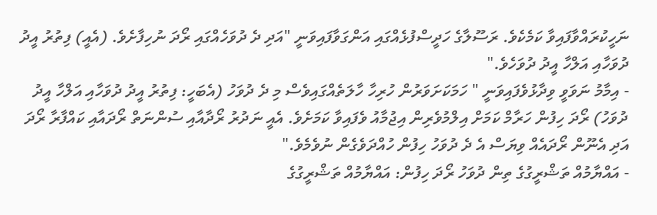ނަހީކުރައްވާފައިވާ ކަމެކެވެ. ރަސޫލާގެ ހަދީސްފުޅެއްގައި އަންގަވާފައިވަނީ "އަދި ދެ ދުވަހެއްގައި ރޯދަ ނުހިފާށެވެ. (އެއީ) ފިތުރު އީދު ދުވަހާއި އަލްހާ އީދު ދުވަހެވެ."
- އިމާމު ނަވަވީ ވިދާޅުވެފައިވަނީ " ހަމަކަށަވަރުން ހުރިހާ ހާލަތެއްގައިވެސް މި ދެ ދުވަހު (އެބަހީ: ފިތުރު އީދު ދުވަހާއި އަލްހާ އީދު ދުވަހު) ރޯދަ ހިފުން ހަރާމް ކަމަށް އިލްމުވެރިން އިޖުމާއު ވެފައިވާ ކަމަށެވެ. އެއީ ނަދުރު ރޯދާއާއި ސުންނަތް ރޯދައާއި ކައްފާރާ ރޯދަ އަދި އެނޫން ރޯދައެއް ވިޔަސް އެ ދެ ދުވަހު ހިފުން ހުއްދަވެގެން ނުވެމެވެ."
- އައްޔާމުއް ތަޝްރީގުގެ ތިން ދުވަހު ރޯދަ ހިފުން: އައްޔާމުއް ތަޝްރީގުގެ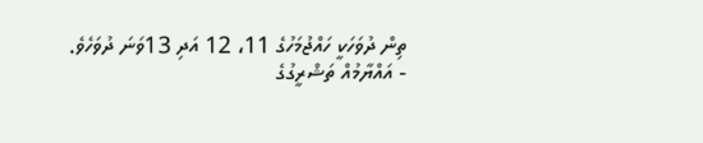ތިން ދުވަހަކީ ހައްޖުމަހުގެ 11، 12 އަދި 13ވަނަ ދުވަހެވެ.
- އައްޔާމުއް ތަޝްރީގުގެ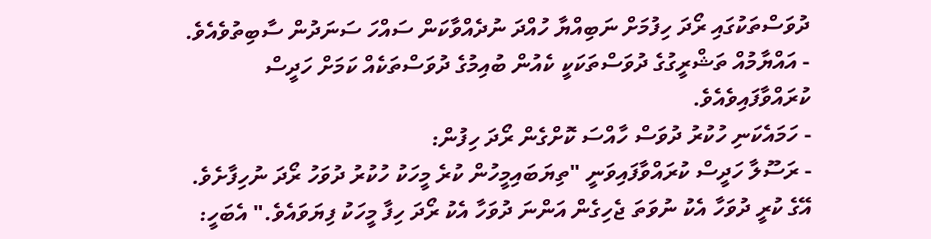ދުވަސްތަކުގައި ރޯދަ ހިފުމަށް ނަބިއްޔާ ހުއްދަ ނުދެއްވާކަން ސައްހަ ސަނަދުން ސާބިތުވެއެވެ.
- އައްޔާމުއް ތަޝްރީގުގެ ދުވަސްތަކަކީ ކެއުން ބުއިމުގެ ދުވަސްތަކެއް ކަމަށް ހަދީސް ކުރައްވާފައިވެއެވެ.
- ހަމައެކަނި ހުކުރު ދުވަސް ހާއްސަ ކޮށްގެން ރޯދަ ހިފުން:
- ރަސޫލާ ހަދީސް ކުރައްވާފައިވަނީ "ތިޔަބައިމީހުން ކުރެ މީހަކު ހުކުރު ދުވަހު ރޯދަ ނުހިފާށެވެ. އޭގެ ކުރީ ދުވަހާ އެކު ނުވަތަ ޖެހިގެން އަންނަ ދުވަހާ އެކު ރޯދަ ހިފާ މީހަކު ފިޔަވައެވެ." އެބަހީ: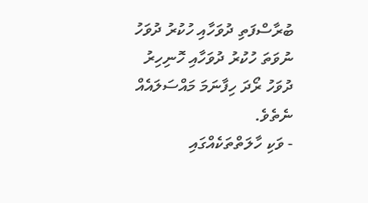ބުރާސްފަތި ދުވަހާއި ހުކުރު ދުވަހު ނުވަތަ ހުކުރު ދުވަހާއި ހޮނިހިރު ދުވަހު ރޯދަ ހިފާނަމަ މައްސަލައެއް ނެތެވެ.
- ވަކި ހާލަތްތަކެއްގައި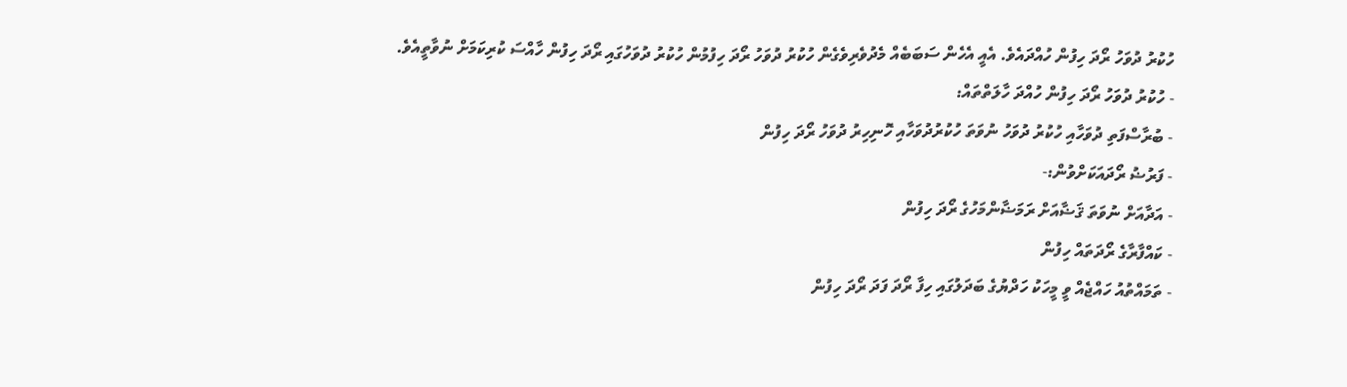ހުކުރު ދުވަހު ރޯދަ ހިފުން ހުއްދައެވެ. އެއީ އެހެން ސަބަބެއް މެދުވެރިވެގެން ހުކުރު ދުވަހު ރޯދަ ހިފުމުން ހުކުރު ދުވަހުގައި ރޯދަ ހިފުން ހާއްސަ ކުރިކަމަށް ނުވާތީއެވެ.
- ހުކުރު ދުވަހު ރޯދަ ހިފުން ހުއްދަ ހާލަތްތައް:
- ބުރާސްފަތި ދުވަހާއި ހުކުރު ދުވަހު ނުވަތަ ހުކުރުދުވަހާއި ހޮނިހިރު ދުވަހު ރޯދަ ހިފުން
- ފަރުޟު ރޯދައަކަށްވުން:-
- އަދާއަށް ނުވަތަ ޤަޟާއަށް ރަމަޟާންމަހުގެ ރޯދަ ހިފުން
- ކައްފާރާގެ ރޯދަތައް ހިފުން
- ތަމައްތުއު ހައްޖެއް ވީ މީހަކު ހަދްޔުގެ ބަދަލުގައި ހިފާ ރޯދަ ފަދަ ރޯދަ ހިފުން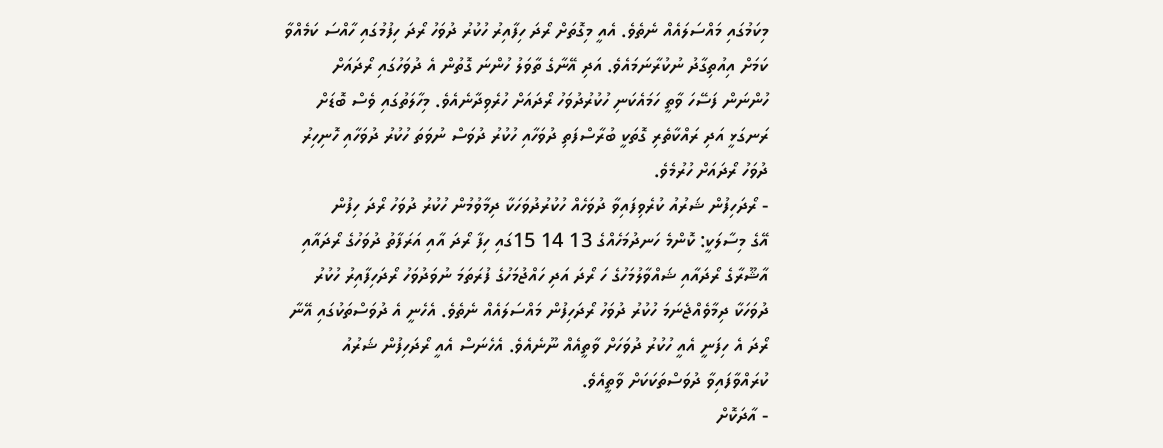މިކަމުގައި މައްސަލައެއް ނެތެވެ. އެއީ މިގޮތަށް ރޯދަ ހިފާއިރު ހުކުރު ދުވަހު ރޯދަ ހިފުމުގައި ހާއްސަ ކަމެއްވާ ކަމަށް އިއުތިގާދު ނުކުރާނަމައެވެ. އަދި އޭނާގެ ތާވަލު ހުންނަ ގޮތުން އެ ދުވަހުގައި ރޯދައަށް ހުންނަން ފަސޭހަ ވާތީ ހަމައެކަނި ހުކުރުދުވަހު ރޯދައަށް ހުރެވިދާނެއެވެ. މިހާލަތުގައި ވެސް ބޮޑަށް ރަނގަޅީ އަދި ރައްކާތެރި ގޮތަކީ ބުރާސްފަތި ދުވަހާއި ހުކުރު ދުވަސް ނުވަތަ ހުކުރު ދުވަހާއި ހޮނިހިރު ދުވަހު ރޯދައަށް ހުރުމެވެ.
- ރޯދަހިފުން ޝަރުއު ކުރެވިފައިވާ ދުވަހެއް ހުކުރުދުވަހަކާ ދިމާވުމުން ހުކުރު ދުވަހު ރޯދަ ހިފުން
އޭގެ މިސާލަކީ: ކޮންމެ ހަނދުމަހެއްގެ 13 14 15ގައި ހިފާ ރޯދަ އާއި އަރަފާތު ދުވަހުގެ ރޯދައާއި އާޝޫރާގެ ރޯދައާއި ޝައްވާލުމަހުގެ ހަ ރޯދަ އަދި ހައްޖުމަހުގެ ފުރަތަމަ ނުވަދުވަހު ރޯދަހިފާއިރު ހުކުރު ދުވަހަކާ ދިމާވެއްޖެނަމަ ހުކުރު ދުވަހު ރޯދަހިފުން މައްސަލައެއް ނެތެވެ. އެހެނީ އެ ދުވަސްތަކުގައި އޭނާ ރޯދަ އެ ހިފަނީ އެއީ ހުކުރު ދުވަހަށް ވާތީއެއް ނޫނެއެވެ. އެހެނަސް އެއީ ރޯދަހިފުން ޝަރުއު ކުރައްވާފައިވާ ދުވަސްތަކަކަށް ވާތީއެވެ.
- އާދަކޮށް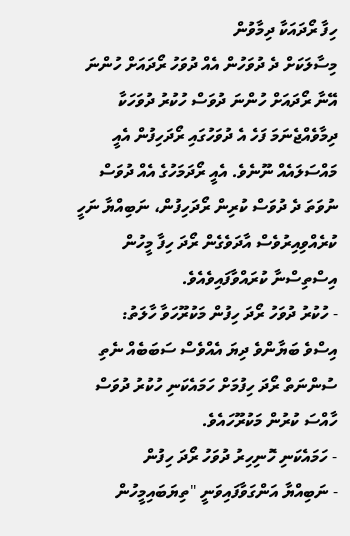ހިފާ ރޯދައަކާ ދިމާވުން
މިސާލަކަށް ދެ ދުވަހުން އެއް ދުވަހު ރޯދައަށް ހުންނަ އޭނާ ރޯދައަށް ހުންނަ ދުވަސް ހުކުރު ދުވަހަކާ ދިމާވެއްޖެނަމަ ފަހެ އެ ދުވަހުގައި ރޯދަހިފުން އެއީ މައްސަލައެއް ނޫނެވެ. އެއީ ރޯދަމަހުގެ އެއް ދުވަސް ނުވަތަ ދެ ދުވަސް ކުރިން ރޯދަހިފުން، ނަބިއްޔާ ނަހީ ކުރެއްވިއިރުވެސް އާދަވެގެން ރޯދަ ހިފާ މީހުން އިސްތިސްނާ ކުރައްވާފައިވެއެވެ.
- ހުކުރު ދުވަހު ރޯދަ ހިފުން މަކުރޫހަވާ ހާލަތު:
އިސްވެ ބަޔާންވެ ދިޔަ އެއްވެސް ސަބަބެއް ނެތި ސުންނަތް ރޯދަ ހިފުމަށް ހަމައެކަނި ހުކުރު ދުވަސް ހާއްސަ ކުރުން މަކުރޫހައެވެ.
- ހަމައެކަނި ހޮނިހިރު ދުވަހު ރޯދަ ހިފުން
- ނަބިއްޔާ އަންގަވާފައިވަނީ "ތިޔަބައިމީހުން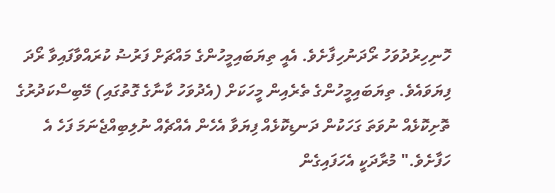ހޮނިހިރުދުވަހު ރޯދަނުހިފާށެވެ. އެއީ ތިޔަބައިމީހުންގެ މައްޗަށް ފަރުޟު ކުރައްވާފައިވާ ރޯދަ ފިޔަވައެވެ. ތިޔަބައިމީހުންގެ ތެރެއިން މީހަކަށް (އެދުވަހު ކާނާގެ ގޮތުގައި) މޭބިސްކަދުރުގެ ތޮށިކޮޅެއް ނުވަތަ ގަހަކުން ދަނޑިކޮޅެއް ފިޔަވާ އެހެން އެއްޗެއް ނުލިބިއްޖެނަމަ ފަހެ އެ ހަފާށެވެ." މުރާދަކީ އެހަފައިގެން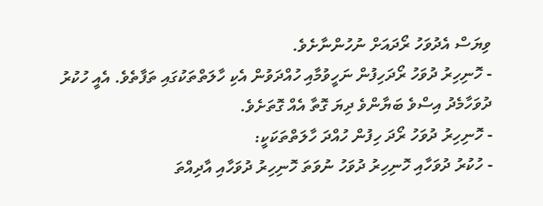ވިޔަސް އެދުވަހު ރޯދައަށް ނުހުންނާށެވެ.
- ހޮނިހިރު ދުވަހު ރޯދަހިފުން ނަހީވުމާއި ހުއްދަވުން އެކި ހާލަތްތަކުގައި ތަފާތެވެ. އެއީ ހުކުރު ދުވަހާމެދު އިސްވެ ބަޔާންވެ ދިޔަ ގޮތާ އެއް ގޮތަށެވެ.
- ހޮނިހިރު ދުވަހު ރޯދަ ހިފުން ހުއްދަ ހާލަތްތަކަކީ:
- ހުކުރު ދުވަހާއި ހޮނިހިރު ދުވަހު ނުވަތަ ހޮނިހިރު ދުވަހާއި އާދިއްތަ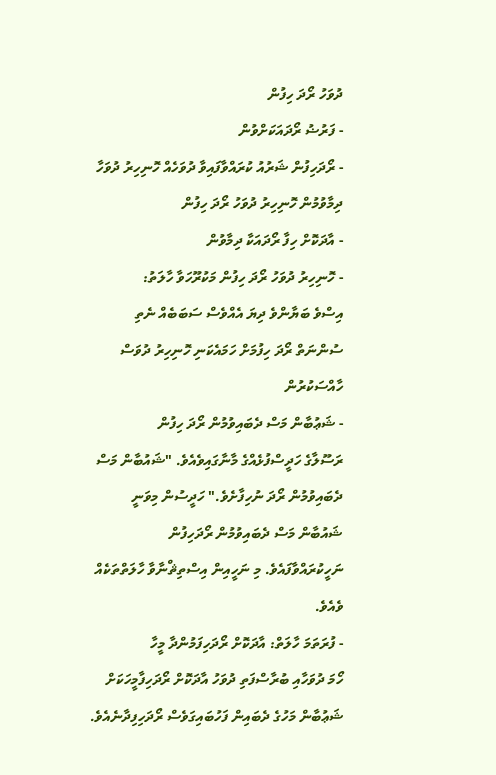ދުވަހު ރޯދަ ހިފުން
- ފަރުޟު ރޯދައަކަށްވުން
- ރޯދަހިފުން ޝަރުއު ކުރައްވާފައިވާ ދުވަހެއް ހޮނިހިރު ދުވަހާ ދިމާވުމުން ހޮނިހިރު ދުވަހު ރޯދަ ހިފުން
- އާދަކޮށް ހިފާ ރޯދައަކާ ދިމާވުން
- ހޮނިހިރު ދުވަހު ރޯދަ ހިފުން މަކުރޫހަވާ ހާލަތު:
އިސްވެ ބަޔާންވެ ދިޔަ އެއްވެސް ސަބަބެއް ނެތި ސުންނަތް ރޯދަ ހިފުމަށް ހަމައެކަނި ހޮނިހިރު ދުވަސް ހާއްސަކުރުން
- ޝަޢުބާން މަސް ދެބައިވުމުން ރޯދަ ހިފުން
ރަސޫލާގެ ހަދީސްފުޅެއްގެ މާނާގައިވެއެވެ. "ޝައުބާން މަސް ދެބައިވުމުން ރޯދަ ނުހިފާށެވެ." ހަދީސުން މިވަނީ ޝައުބާން މަސް ދެބައިވުމުން ރޯދަހިފުން ނަހީކުރައްވާފައެވެ. މި ނަހީއިން އިސްތިޘްނާވާ ހާލަތްތަކެއް ވެއެވެ.
- ފުރަތަމަ ހާލަތް: އާދަކޮށް ރޯދަހިފަމުންދާ މީހާ
ހޯމަ ދުވަހާއި ބުރާސްފަތި ދުވަހު އާދަކޮށް ރޯދަހިފާމީހަކަށް ޝަޢުބާން މަހުގެ ދެބައިން ފަހުބައިގަވެސް ރޯދަހިފިދާނެއެވެ.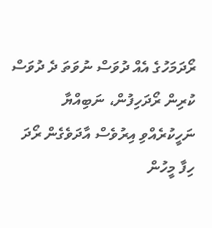ރޯދަމަހުގެ އެއް ދުވަސް ނުވަތަ ދެ ދުވަސް ކުރިން ރޯދަހިފުން، ނަބިއްޔާ ނަހީކުރެއްވި އިރުވެސް އާދަވެގެން ރޯދަ ހިފާ މީހުން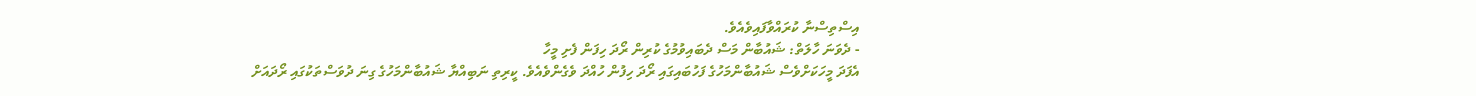އިސްތިސްނާ ކުރައްވާފައިވެއެވެ.
- ދެވަނަ ހާލަތް: ޝައުބާން މަސް ދެބައިވުމުގެ ކުރިން ރޯދަ ހިފަން ފެށި މީހާ
އެފަދަ މީހަކަށްވެސް ޝައުބާންމަހުގެ ފަހުބައިގައި ރޯދަ ހިފުން ހުއްދަ ވެގެންވެއެވެ. ކީރިތި ނަބިއްޔާ ޝައުބާންމަހުގެ ގިނަ ދުވަސްތަކުގައި ރޯދައަށް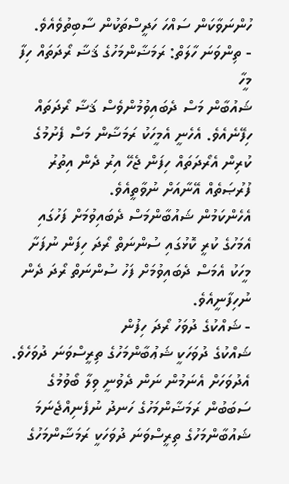ހުންނަވާކަން ސައްހަ ހަދީސްތަކުން ސާބިތުވެއެވެ.
- ތިންވަނަ ހާލަތް: ރަމަޟާންމަހުގެ ޤަޟާ ރޯދަތައް ހިފާ މީހާ
ޝައުބާން މަސް ދެބައިވުމުންވެސް ޤަޟާ ރޯދަތައް ހިފޭނެއެވެ. އެހެނީ އެމީހަކު ރަމަޟާން މަސް ފެށުމުގެ ކުރިން އެރޯދަތައް ހިފަން ޖެހޭ އިރު ދެން އިތުރު ފުރުޞަތެއް އޭނާއަށް ނުވާތީއެވެ.
އެހެންކަމުން ޝައުބާންމަސް ދެބައިވުމަށް ފަހުގައި އެމަހުގެ ކުރީ ކޮޅުގައި ސުންނަތް ރޯދަ ހިފަން ނުފަށާ މީހަކު އެމަސް ދެބައިވުމަށް ފަހު ސުންނަތް ރޯދަ ދެން ނުހިފާނީއެވެ.
- ޝައްކުގެ ދުވަހު ރޯދަ ހިފުން
ޝައްކުގެ ދުވަހަކީ ޝަޢުބާންމަހުގެ ތިރީސްވަނަ ދުވަހެވެ. އެދުވަހަށް އެނަމުން ނަން ދެވުނީ ވިލާ ބޯވުމުގެ ސަބަބުން ރަމަޟާންމަހުގެ ހަނދު ނުފެނިއްޖެނަމަ ޝައުބާންމަހުގެ ތިރީސްވަނަ ދުވަހަކީ ރަމަޟާންމަހުގެ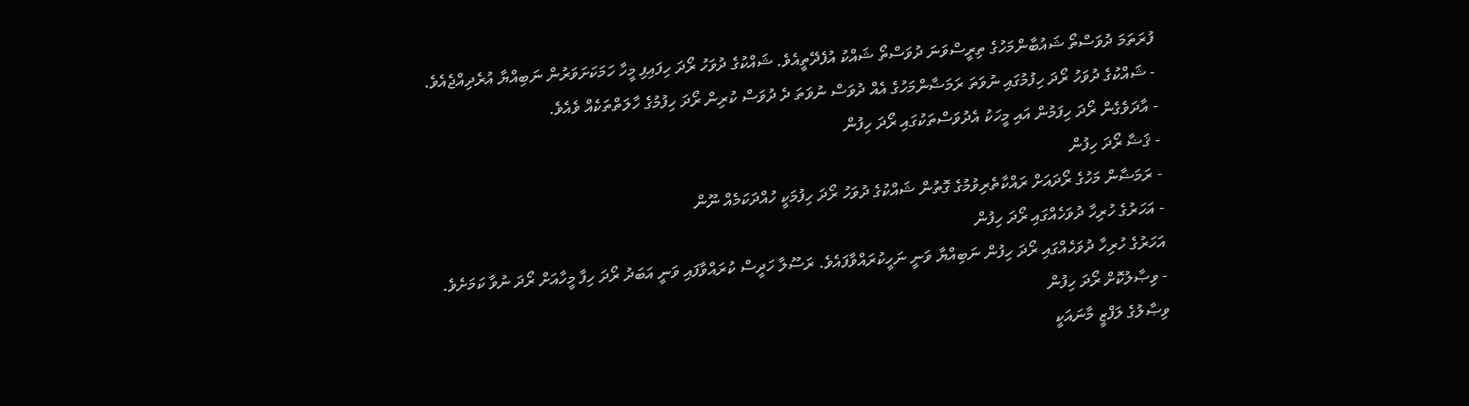ފުރަތަމަ ދުވަސްތޯ ޝައުބާންމަހުގެ ތިރީސްވަނަ ދުވަސްތޯ ޝައްކު އުފެދޭތީއެވެ. ޝައްކުގެ ދުވަހު ރޯދަ ހިފައިފި މީހާ ހަމަކަށަވަރުން ނަބިއްޔާ އުރެދިއްޖެއެވެ.
- ޝައްކުގެ ދުވަހު ރޯދަ ހިފުމުގައި ނުވަތަ ރަމަޟާންމަހުގެ އެއް ދުވަސް ނުވަތަ ދެ ދުވަސް ކުރިން ރޯދަ ހިފުމުގެ ހާލަތްތަކެއް ވެއެވެ.
- އާދަވެގެން ރޯދަ ހިފަމުން އައި މީހަކު އެދުވަސްތަކުގައި ރޯދަ ހިފުން
- ޤަޟާ ރޯދަ ހިފުން
- ރަމަޟާން މަހުގެ ރޯދައަށް ރައްކާތެރިވުމުގެ ގޮތުން ޝައްކުގެ ދުވަހު ރޯދަ ހިފުމަކީ ހުއްދަކަމެއް ނޫން
- އަހަރުގެ ހުރިހާ ދުވަހެއްގައި ރޯދަ ހިފުން
އަހަރުގެ ހުރިހާ ދުވަހެއްގައި ރޯދަ ހިފުން ނަބިއްޔާ ވަނީ ނަހީކުރައްވާފައެވެ. ރަސޫލާ ހަދީސް ކުރައްވާފައި ވަނީ އަބަދު ރޯދަ ހިފާ މީހާއަށް ރޯދަ ނުވާ ކަމަށެވެ.
- ވިޞާލުކޮށް ރޯދަ ހިފުން
ވިޞާލުގެ ލަފްޒީ މާނައަކީ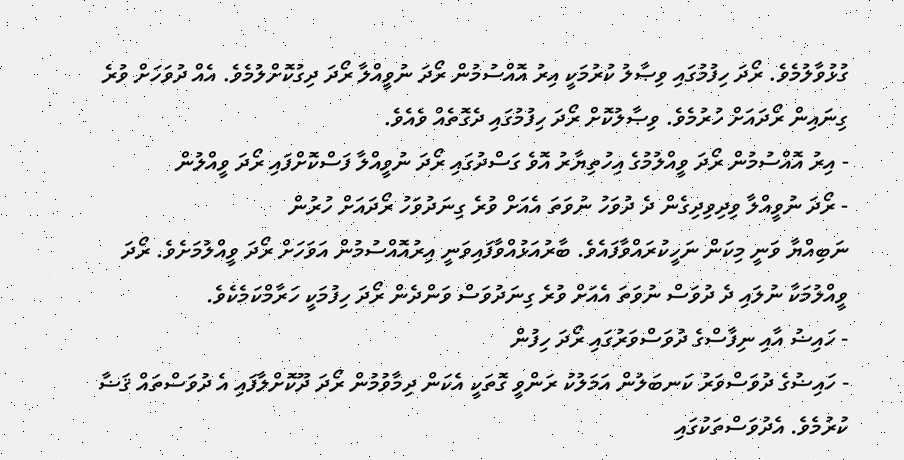ގުޅުވާލުމެވެ. ރޯދަ ހިފުމުގައި ވިޞާލު ކުރުމަކީ އިރު އޮއްސުމުން ރޯދަ ނުވީއްލާ ރޯދަ ދިގުކޮށްލުމެވެ. އެއް ދުވަހަށް ވުރެ ގިނައިން ރޯދައަށް ހުރުމެވެ. ވިޞާލުކޮށް ރޯދަ ހިފުމުގައި ދެގޮތެއް ވެއެވެ.
- އިރު އޮއްސުމުން ރޯދަ ވީއްލުމުގެ އިހުތިޔާރު އޮވެ ގަސްދުގައި ރޯދަ ނުވީއްލާ ފަސްކޮށްފައި ރޯދަ ވީއްލުން
- ރޯދަ ނުވީއްލާ ވިދިވިދިގެން ދެ ދުވަހު ނުވަތަ އެއަށް ވުރެ ގިނަދުވަހު ރޯދައަށް ހުރުން
ނަބިއްޔާ ވަނީ މިކަން ނަހީކުރައްވާފައެވެ. ބާރުއަޅުއްވާފައިވަނީ އިރުއޮއްސުމުން އަވަހަށް ރޯދަ ވީއްލުމަށެވެ. ރޯދަ ވީއްލުމަކާ ނުލައި ދެ ދުވަސް ނުވަތަ އެއަށް ވުރެ ގިނަދުވަސް ވަންދެން ރޯދަ ހިފުމަކީ ހަރާމްކަމެކެވެ.
- ހައިޟު އާއި ނިފާސްގެ ދުވަސްވަރުގައި ރޯދަ ހިފުން
- ހައިޟުގެ ދުވަސްވަރު ކަނބަލުން އަމަލުކު ރަންވީ ގޮތަކީ އެކަން ދިމާވުމުން ރޯދަ ދޫކޮށްލާފައި އެ ދުވަސްތައް ޤަޟާ ކުރުމެވެ. އެދުވަސްތަކުގައި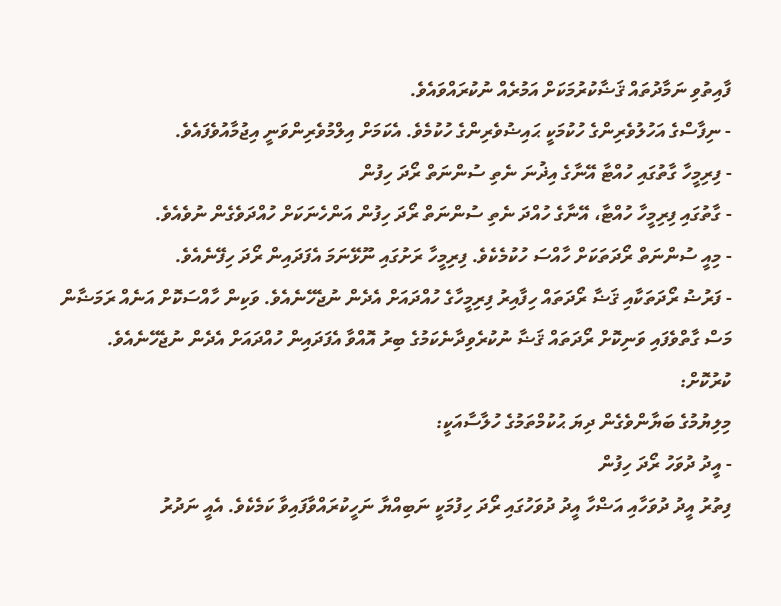ފާއިތުވި ނަމާދުތައް ޤަޟާކުރުމަކަށް އަމުރެއް ނުކުރައްވައެވެ.
- ނިފާސްގެ އަހުލުވެރިންގެ ހުކުމަކީ ޙައިޟުވެރިންގެ ހުކުމެވެ. އެކަމަށް އިލްމުވެރިންވަނީ އިޖުމާއުވެފައެވެ.
- ފިރިމީހާ ގާތުގައި ހުއްޓާ އޭނާގެ އިޛުނަ ނެތި ސުންނަތް ރޯދަ ހިފުން
- ގާތުގައި ފިރިމީހާ ހުއްޓާ، އޭނާގެ ހުއްދަ ނެތި ސުންނަތް ރޯދަ ހިފުން އަންހެނަކަށް ހުއްދަވެގެން ނުވެއެވެ.
- މިއީ ސުންނަތް ރޯދަތަކަށް ހާއްސަ ހުކުމެކެވެ. ފިރިމީހާ ރަށުގައި ނޫޅޭނަމަ އެފަދައިން ރޯދަ ހިފޭނެއެވެ.
- ފަރުޟު ރޯދަތަކާއި ޤަޟާ ރޯދަތައް ހިފާއިރު ފިރިމީހާގެ ހުއްދައަށް އެދެން ނުޖެހޭނެއެވެ. ވަކިން ހާއްސަކޮށް އަނެއް ރަމަޟާން މަސް ގާތްވެފައި ވަނިކޮށް ރޯދަތައް ޤަޟާ ނުކުރެވިދާނެކަމުގެ ބިރު އޮއްވާ އެފަދައިން ހުއްދައަށް އެދެން ނުޖެހޭނެއެވެ.
ކުރުކޮށް:
މިލިޔުމުގެ ބަޔާންވެގެން ދިޔަ ޙުކުމްތަމުގެ ހުލާސާއަކީ:
- އީދު ދުވަހު ރޯދަ ހިފުން
ފިތުރު އީދު ދުވަހާއި އަޟްހާ އީދު ދުވަހުގައި ރޯދަ ހިފުމަކީ ނަބިއްޔާ ނަހީކުރައްވާފައިވާ ކަމެކެވެ. އެއީ ނަދުރު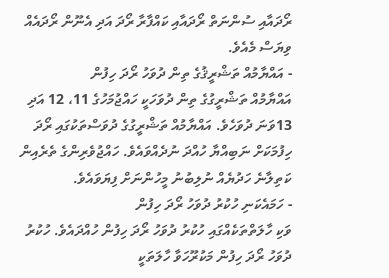ރޯދައާއި ސުންނަތް ރޯދައާއި ކައްފާރާ ރޯދަ އަދި އެނޫން ރޯދައެއް ވިޔަސް މެއެވެ.
- އައްޔާމުއް ތަޝްރީޤުގެ ތިން ދުވަހު ރޯދަ ހިފުން
އައްޔާމުއް ތަޝްރީގުގެ ތިން ދުވަހަކީ ހައްޖުމަހުގެ 11، 12 އަދި 13ވަނަ ދުވަހެވެ. އައްޔާމުއް ތަޝްރީގުގެ ދުވަސްތަކުގައި ރޯދަ ހިފުމަކަށް ނަބިއްޔާ ހުއްދަ ނުދެއްވައެވެ. ހައްޖުވެރިންގެ ތެރެއިން ކަތިލާނެ ހަދުޔެއް ނުލިބުނު މީހުންނަށް ފިޔަވައެވެ.
- ހަމައެކަނި ހުކުރު ދުވަހު ރޯދަ ހިފުން
ވަކި ހާލަތްތަކެއްގައި ހުކުރު ދުވަހު ރޯދަ ހިފުން ހުއްދައެވެ. ހުކުރު ދުވަހު ރޯދަ ހިފުން މަކުރޫހަވާ ހާލަތަކީ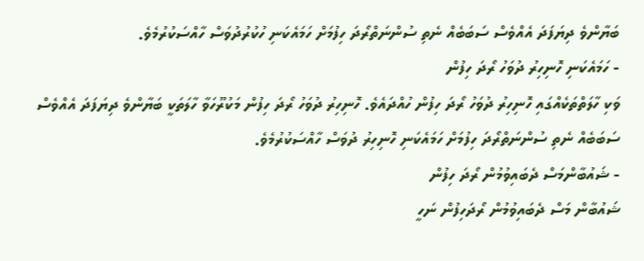ބަޔާންވެ ދިޔަފަދަ އެއްވެސް ސަބަބެއް ނެތި ސުންނަތްރޯދަ ހިފުމަށް ހަމައެކަނި ހުކުރުދުވަސް ހާއްސަކުރުމެވެ.
- ހަމައެކަނި ހޮނިހިރު ދުވަހު ރޯދަ ހިފުން
ވަކި ހާލަތްތަކެއްގައި ހޮނިހިރު ދުވަހު ރޯދަ ހިފުން ހުއްދައެވެ. ހޮނިހިރު ދުވަހު ރޯދަ ހިފުން މަކުރޫހަވާ ހާލަތަކީ ބަޔާންވެ ދިޔަފަދަ އެއްވެސް ސަބަބެއް ނެތި ސުންނަތްރޯދަ ހިފުމަށް ހަމައެކަނި ހޮނިހިރު ދުވަސް ހާއްސަކުރުމެވެ.
- ޝައުބާންމަސް ދެބައިވުމުން ރޯދަ ހިފުން
ޝައުބާން މަސް ދެބައިވުމުން ރޯދަހިފުން ނަހީ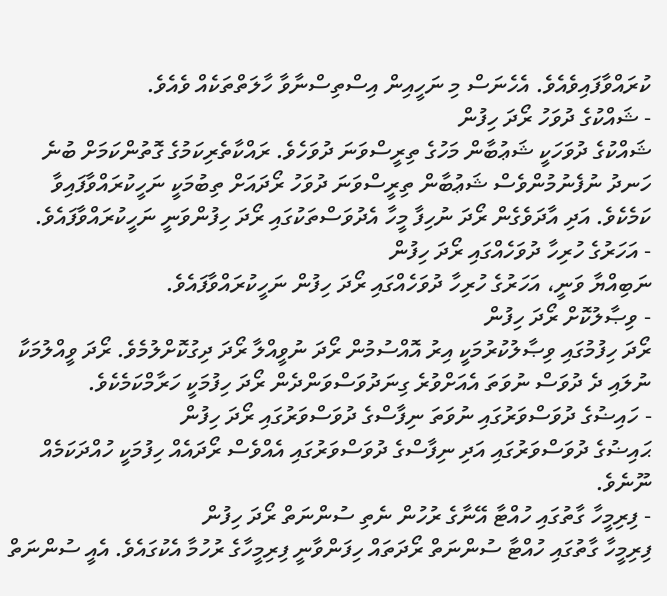ކުރައްވާފައިވެއެވެ. އެހެނަސް މި ނަހީއިން އިސްތިސްނާވާ ހާލަތްތަކެއް ވެއެވެ.
- ޝައްކުގެ ދުވަހު ރޯދަ ހިފުން
ޝައްކުގެ ދުވަހަކީ ޝަޢުބާން މަހުގެ ތިރީސްވަނަ ދުވަހެވެ. ރައްކާތެރިކަމުގެ ގޮތުންކަމަށް ބުނެ ހަނދު ނުފެނުމުންވެސް ޝަޢުބާން ތިރީސްވަނަ ދުވަހު ރޯދައަށް ތިބުމަކީ ނަހީކުރައްވާފައިވާ ކަމެކެވެ. އަދި އާދަވެގެން ރޯދަ ނުހިފާ މީހާ އެދުވަސްތަކުގައި ރޯދަ ހިފުންވަނީ ނަހީކުރައްވާފައެވެ.
- އަހަރުގެ ހުރިހާ ދުވަހެއްގައި ރޯދަ ހިފުން
ނަބިއްޔާ ވަނީ، އަހަރުގެ ހުރިހާ ދުވަހެއްގައި ރޯދަ ހިފުން ނަހީކުރައްވާފައެވެ.
- ވިޞާލުކޮށް ރޯދަ ހިފުން
ރޯދަ ހިފުމުގައި ވިޞާލުކުރުމަކީ އިރު އޮއްސުމުން ރޯދަ ނުވީއްލާ ރޯދަ ދިގުކޮށްލުމެވެ. ރޯދަ ވީއްލުމަކާ ނުލައި ދެ ދުވަސް ނުވަތަ އެއަށްވުރެ ގިނަދުވަސްވަންދެން ރޯދަ ހިފުމަކީ ހަރާމްކަމެކެވެ.
- ހައިޟުގެ ދުވަސްވަރުގައި ނުވަތަ ނިފާސްގެ ދުވަސްވަރުގައި ރޯދަ ހިފުން
ޙައިޟުގެ ދުވަސްވަރުގައި އަދި ނިފާސްގެ ދުވަސްވަރުގައި އެއްވެސް ރޯދައެއް ހިފުމަކީ ހުއްދަކަމެއް ނޫނެވެ.
- ފިރިމީހާ ގާތުގައި ހުއްޓާ އޭނާގެ ރުހުން ނެތި ސުންނަތް ރޯދަ ހިފުން
ފިރިމީހާ ގާތުގައި ހުއްޓާ ސުންނަތް ރޯދަތައް ހިފަންވާނީ ފިރިމީހާގެ ރުހުމާ އެކުގައެވެ. އެއީ ސުންނަތް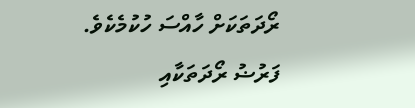ރޯދަތަކަށް ހާއްސަ ހުކުމެކެވެ. ފަރުޟު ރޯދަތަކާއި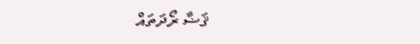ޤަޟާ ރޯދަތައް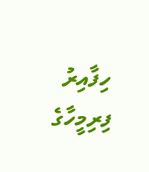ހިފާއިރު ފިރިމީހާގެ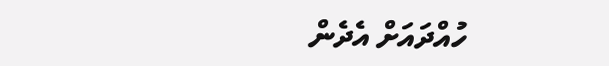ހުއްދައަށް އެދެން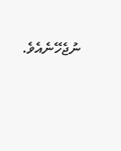ނުޖެހޭނެއެވެ.